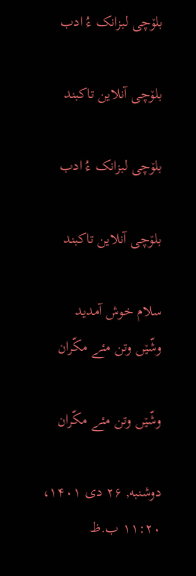بلۆچی لبزانک ‌ءُ ادب

بلۆچی آنلاین تاکبند

بلۆچی لبزانک ‌ءُ ادب

بلۆچی آنلاین تاکبند

سلام خوش آمدید
وشّێں وتن مئے مکّران

وشّێں وتن مئے مکّران

دوشنبه, ۲۶ دی ۱۴۰۱، ۱۱:۲۰ ب.ظ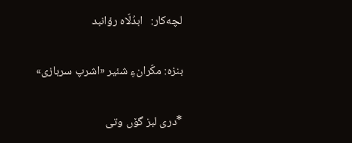لچه‌کار:   ابدُلّاه رؤانبد

بنزه: مکّرانءِ شئیر «اشرپ سربازی»

*دری لبز گۆں وتی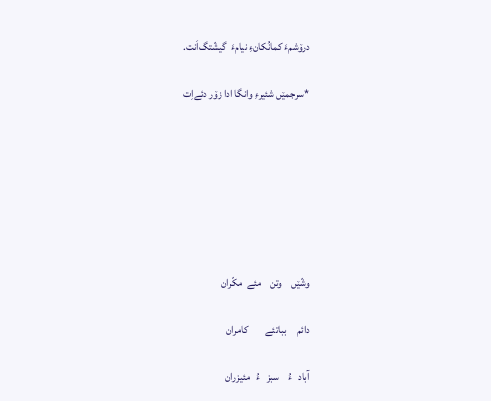درۆشمءَ کمانُکانءِ نیامءَ  گیشّتگ‌اَنت.

*سرجمێں شئیرءِ وانگا ادا زۆر دئےاِت







وشّێں    وتن    مئے  مکّران

دائم     بباتئے        کامران

آباد   ‌ءُ    سبز   ‌ءُ   مئیزران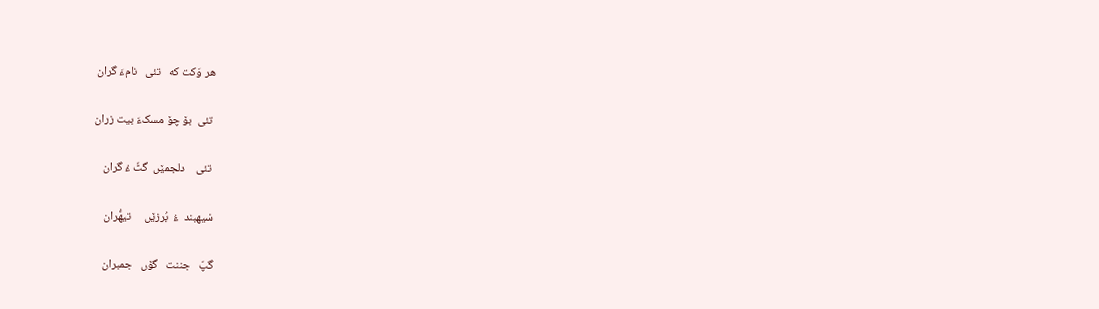هر وَکت که   تئی   نامءَ گران

 تئی  بۆ چۆ مسکءَ بیت زران

 تئی    دلجمێں  گٹّ ‌ءُ گران

سْیهبند  ‌ءُ  بُرزێں     تیهُّران

گپّ   جننت   گۆں   جمبران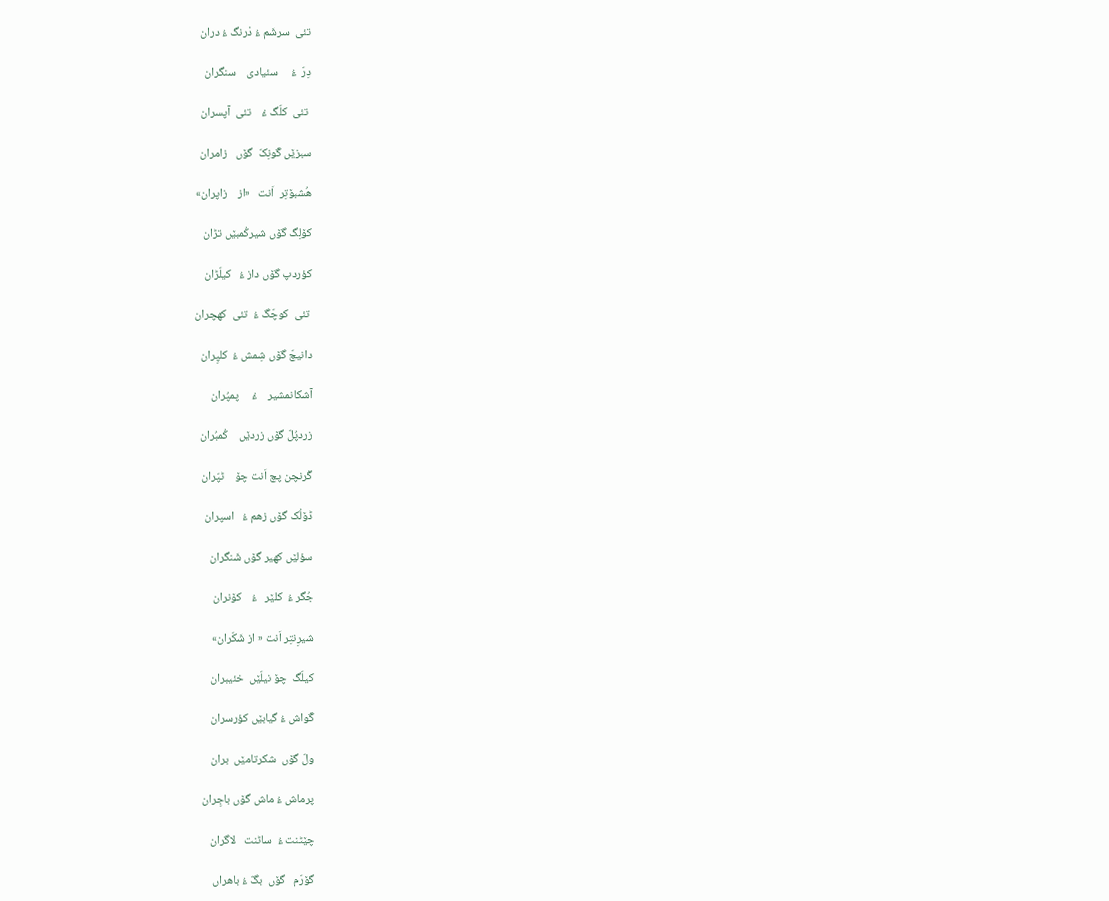تئی  سرشَم ‌ءُ دْرنگ ‌ءُ دران

دِرّ  ‌ءُ     سئیادی    سنگران

 تئی  کلّگ ‌ءُ    تئی  آپسران

سبزێں گْونِکّ  گۆں   زامران

هُشبۆتِر  اَنت   «از    زاپران»

کۆلِگ گۆں شیرکُمبێں تڑان

کؤردپ گۆں داز ‌ءُ   کیلّڑان

 تئی  کوچّگ ‌ءُ  تئی  کهچران

دانیچّ گۆں شِمش ‌ءُ  کلپِران

آشکانمشیر    ‌ءُ     پمپُران

زردپُلّ گۆں زردێں    کُمبُران

گْرنچن پچ اَنت چۆ    ٹپّران

ڈۆلُک گۆں زهم ‌ءُ   اسپران

سؤلێں کهیر گۆں شَنگران

جُگر ‌ءُ  کلێر   ‌ءُ    کۆنران

شیرِنتِر اَنت « از شَکّران»

کیلّگ  چۆ نیلّێں  خئیبران

گْواش ‌ءُ گیابێں کؤرسران

ولّ گۆں  شکرتامێں  بران

پرماش ‌ءُ ماش گۆں باجِران

چێٹنت ‌ءُ  ساٹنت   لاگران

گۆرّم   گۆں  بگّ ‌ءُ باهراں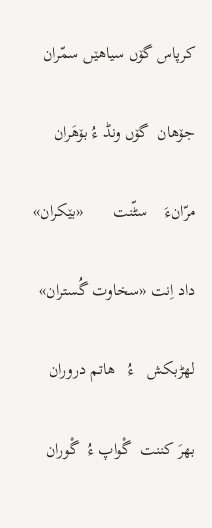کرپاس گۆں سیاهێں سمّران

جۆهان  گۆں ونڈ ‌ءُ بۆهَران

مرّانءَ    سٹّنت       «بێکران»

داد اِنت «سخاوت گُستران»

لهڑبکش   ‌ءُ   هاتم دروران

بهرَ کننت  گْواپ ‌ءُ  گْوران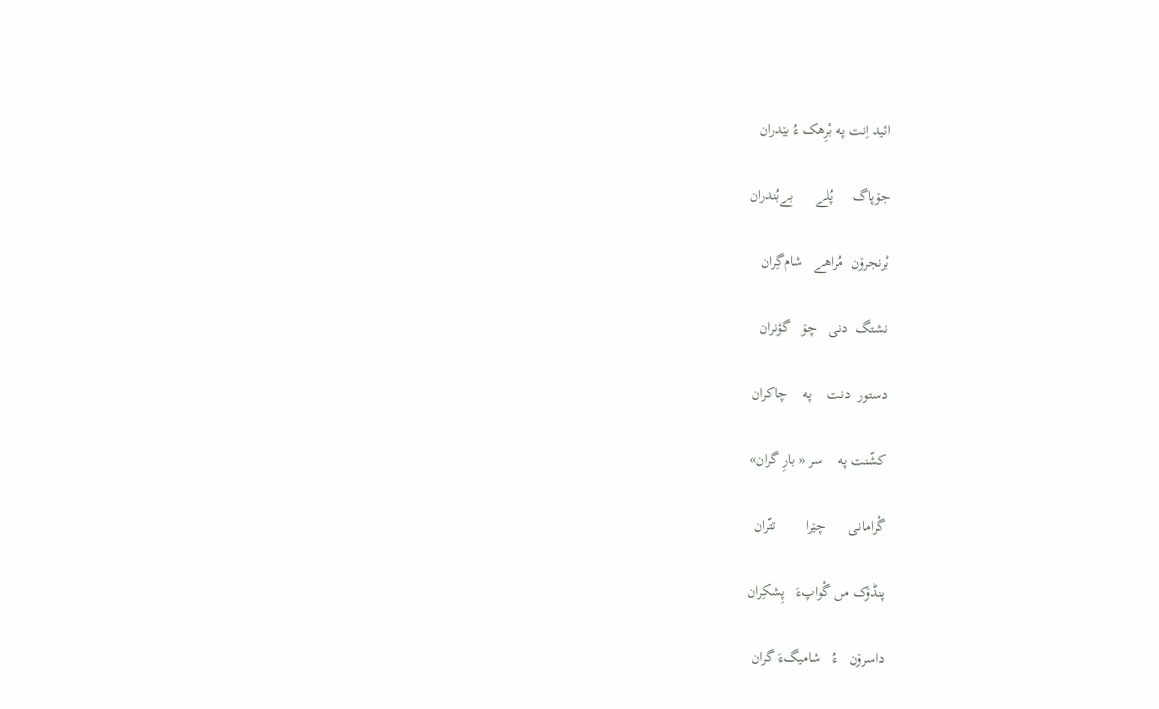ائید اِنت په بْرِهک ‌ءُ بێدران

جۆپاگ     پُلے      بےبُندران

بْرنجرۆن  مُراهے   شام‌گِران

نشتگ  دنی   چۆ   گؤنران

دستور  دنت    په    چاکران

کشّنت په    سر « بارِ گران»

گْرامانی      چێرا        تتّران

پنڈۆک مں گْواپءَ   پِشکِران

داسرۆن   ‌ءُ   شامیگءَ گران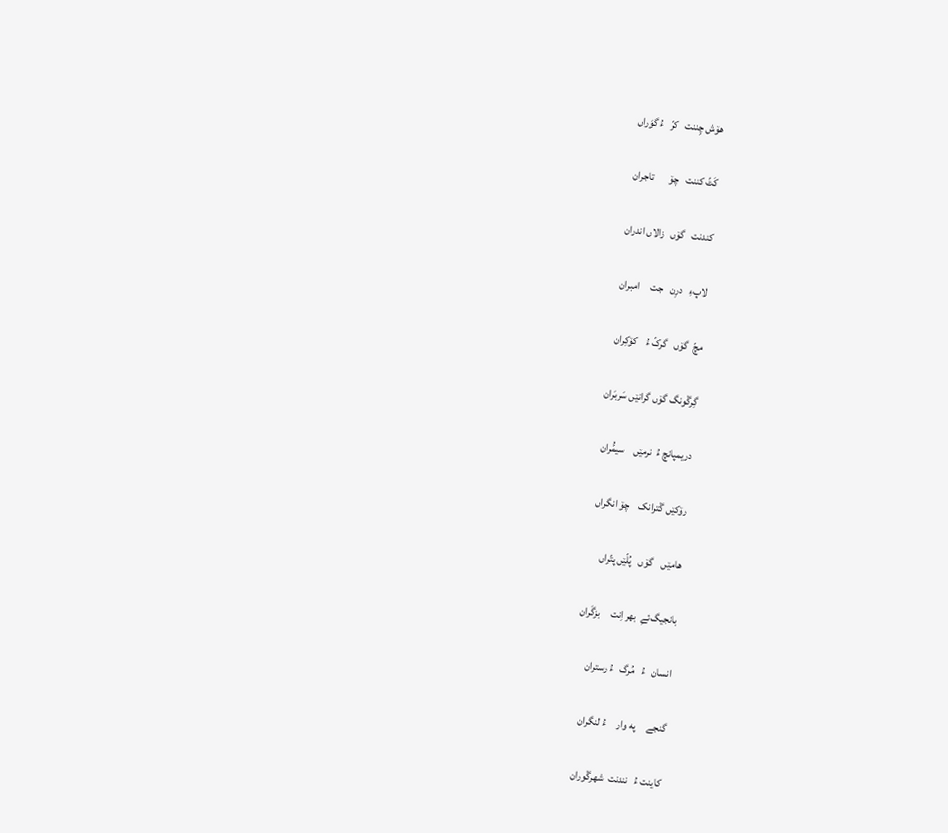هۆش چِننت   کرّ   ‌ءُ گوَراں

کَٹّ کننت   چۆ       تاجران

کندنت   گۆں   زالاں اندران

لاپءِ   درِن   جت     امبران

مچّ  گۆں   گرکّ ‌ءُ    کۆکِران

گِرگْونگ گۆں گرانێں سَربَران

دریمپانچ ‌ءُ  نرمێں    سیمُّران

رۆکێں گْترانک    چۆ انگراں

هامێں    گۆں   پُلّێں پتّراں

بانجیگ‌ئےِ  بهر اِنت     بزگَران

انسان   ‌ءُ   مُرگ   ‌ءُ رستران

گنجے     په وار     ‌ءُ لنگران

کاینت ‌ءُ   نندنت  شهرگْوران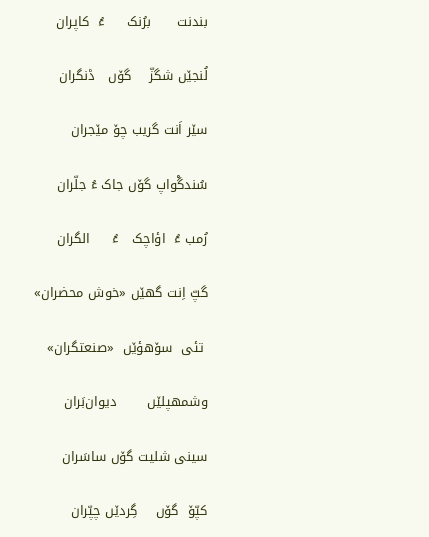بندنت      برُنک     ‌ءُ  کاپران

لُنجێں شگزّ    گۆں   ڈنگران

سێر اَنت گریب چۆ مێجران

سُندگْواپ گۆں جاک ‌ءُ جلّران

رُمب ‌ءُ  اؤاچک   ‌ءُ     الگران

گپّ اِنت گهێں «خوش محضران»

 تئی  سۆهؤێں  «صنعتگران»

وشمهپلێں       دیوان‌بَران

سینی شلیت گۆں ساسَران

کپّۆ  گۆں    گِردێں چپّران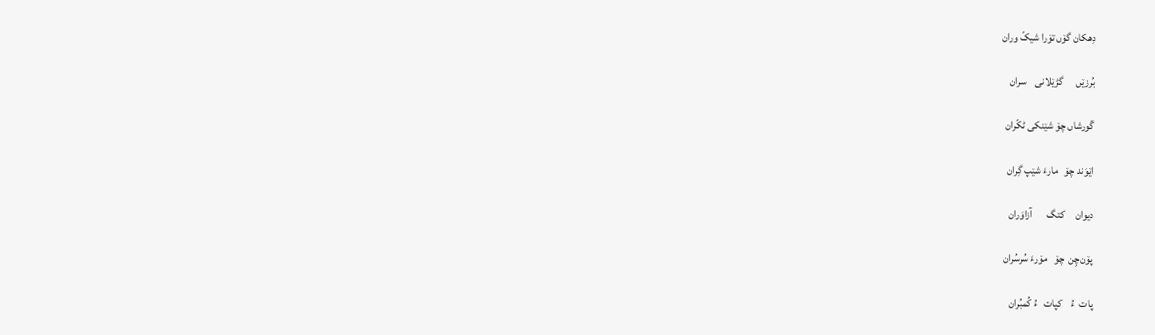دِهکان گۆں تۆرا شیکّ ‌وران

بُرزێں      گڑێلانی    سران

گْورشاں چۆ شێنکی ٹکّران

اێوَند چۆ   مارءَ شێپ گِران

دیوان     کتگ       آزاوَران

پۆن‌چِن  چۆ   مۆرءَ سُرسُران

پات  ‌ءُ    کپات   ‌ءُ کُمبُران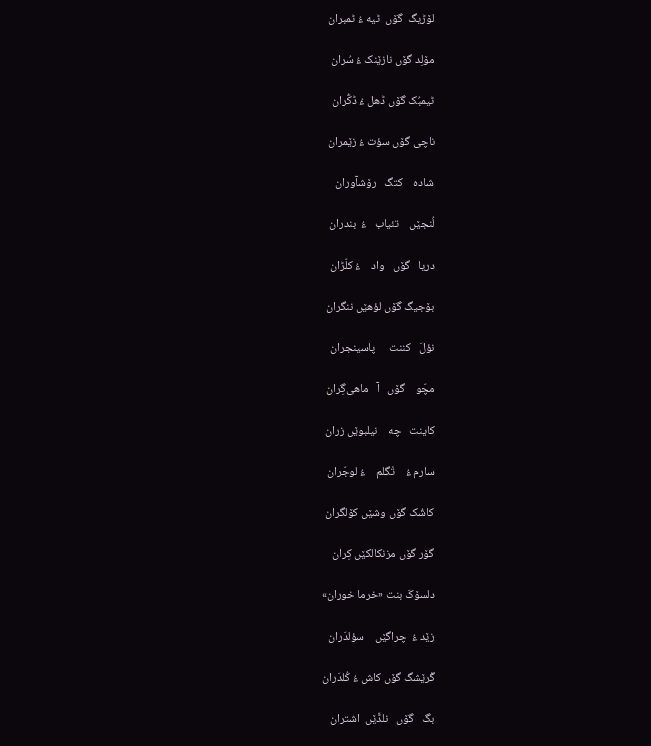لۆڑیگ  گۆں  ٹیه ‌ءُ ٹمبران

مۆلِد گۆں نازێنک ‌ءُ سُران

ٹیمبُک گۆں ڈهل ‌ءُ ڈکُّران

ناچی گۆں سؤت ‌ءُ زێمران

شاده    کتگ   رۆشآوران

لُنجێں    تئیاب   ‌ءُ  بندران

دریا   گۆں   واد    ‌ءُ کلّڑان

بۆجیگ گۆں لؤهێں ننگران

نؤلَ   کننت     پاسینجران

مچّو    گۆں   آ   ماهی‌گِران

کاینت   چه    نیلبوێں زران

سارم ‌ءُ    تْگلم    ‌ءُ لوجّران

کاشُک گۆں وشێں کۆلگران

گۆر گۆں مزنکالکێں کِران

دلسۆکَ بنت «خرما خوران»

زێد ‌ءُ  چراگێں    سؤلدَران

گْرێشگ گۆں کاش ‌ءُ کُلدَران

بگ   گۆں   نلڈّێں  اشتران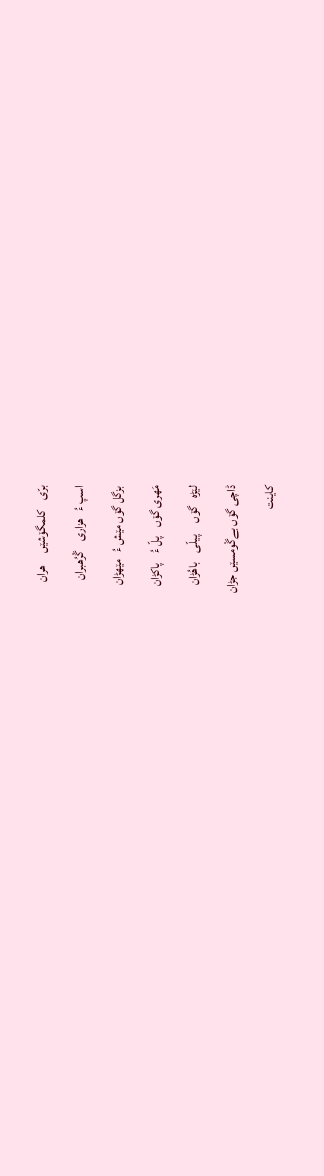برّی    کلمگۆشێں     هران

اسپ ‌ءُ   هزاری    گْرُهبران

بزگل گۆں مێش ‌ءُ   مێهڑان

مَهری گۆں    پلّ ‌ءُ    پاکڑان

لێڑه   گۆں     پیلّی    باهُڑان

ڈاچی گۆں بےگْومسێں جڑان

کاینت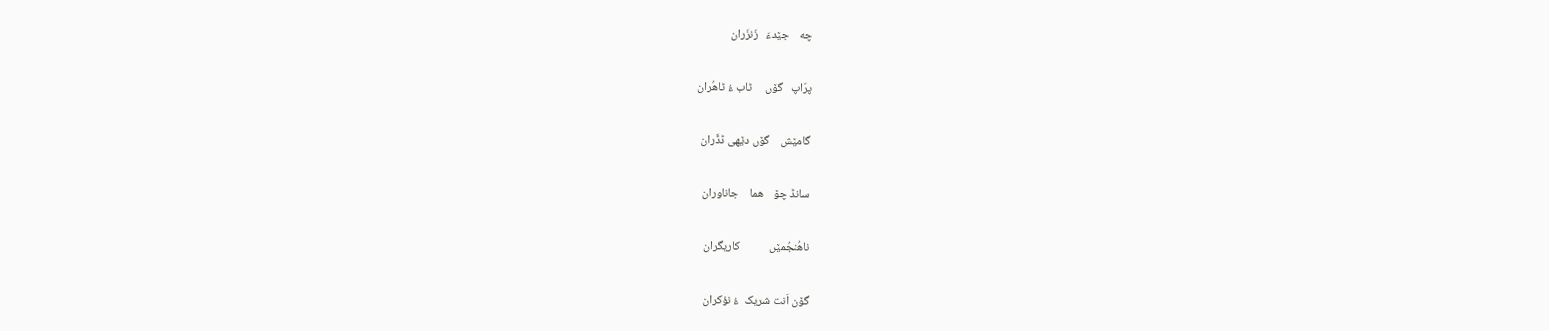چه    جێدءَ   زَنزَران

پرّاپ   گۆں     ٹاب ‌ءُ ٹاهُران

گامێش    گۆں دێهی ڈڈّران

سانڈ چۆ    هما    جاناوران

ناهُنجُمێں           کاریگران

گۆن اَنت شریک  ‌ءُ نؤکران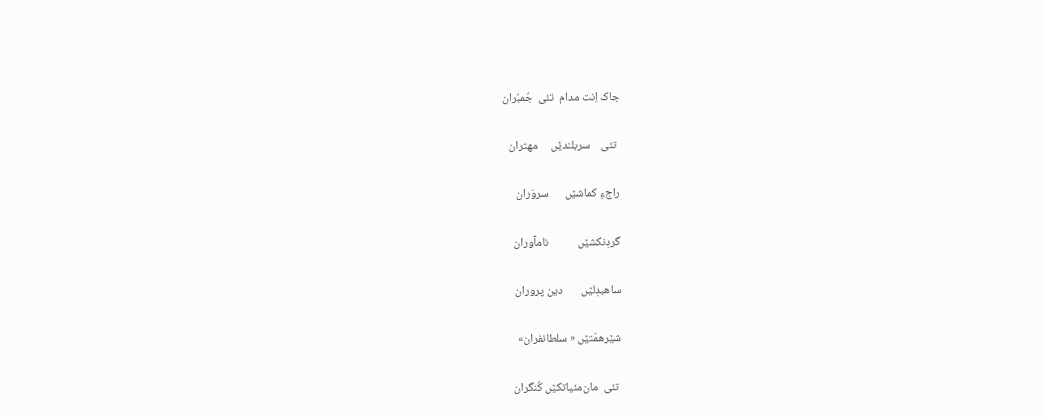جاک اِنت مدام  تئی  جُمبُران

 تئی    سربلندێں     مهتران

راجءِ کماشێں      سروَران

گردِنکشێں           نامآوران

ساهبدِلێں       دین پروران

شێرهمّتێں « سلطانفران»

 تئی  مان‌مئیاتکێں کُنگران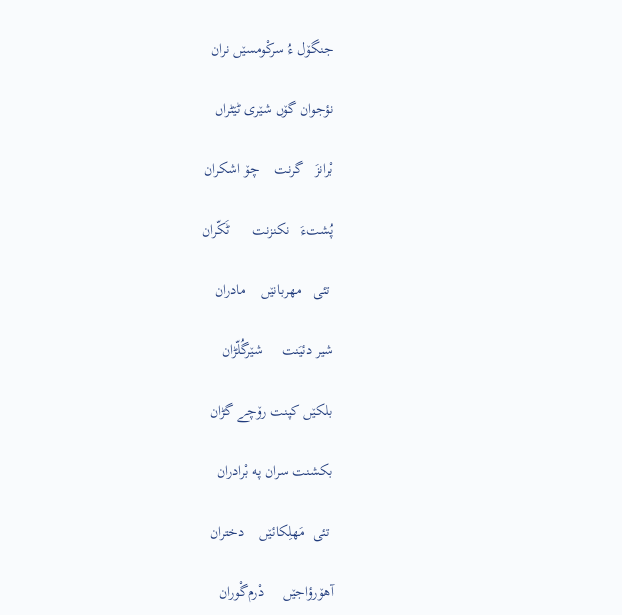جنگۆل ‌ءُ سرکْومسێں نران

نؤجوان گۆں شێری ٹێٹراں

بْرانزَ   گرنت    چۆ اشکران

پُشتءَ   نکنزنت      ٹَکّران

 تئی   مهربانێں    مادران

شیر دئیَنت     شێرگُلّڑان

بلکێں کپنت رۆچے گڑان

بکشنت سران په بْرادران

 تئی  مَهلِکائێں    دختران

آهۆرؤاجێں     دْرم‌گْوران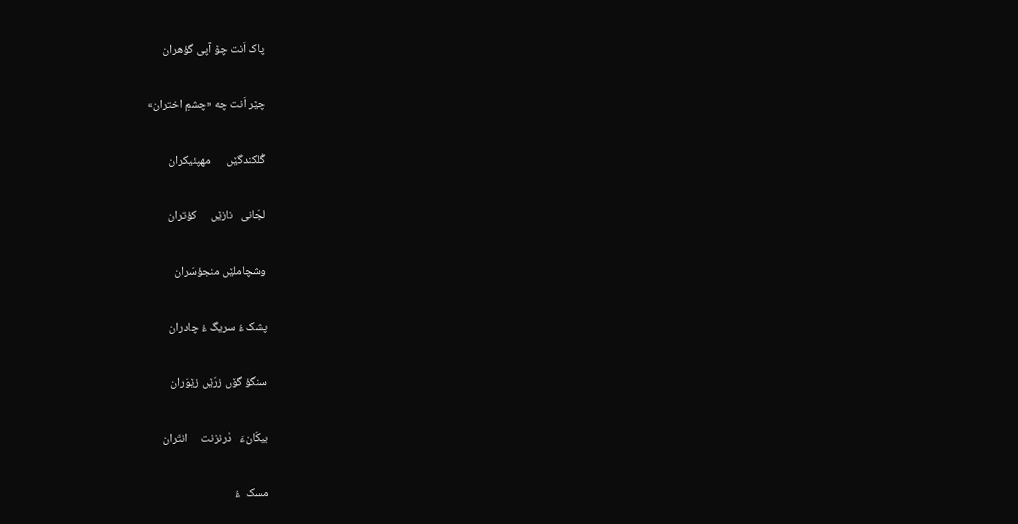پاک اَنت چۆ آپی گؤهران

چێر اَنت چه «چشمِ اختران»

گُلکندگێں      مهپئیکران

لجّانی   نازێں     کؤتران

وشچاملێں منجؤسَران

پشک ‌ءُ سریگ ‌ءُ چادران

سنگؤ گۆں زرّێں زێوَران

بیکّانءَ   دْرنزنت     انتَران

مسک  ‌ءُ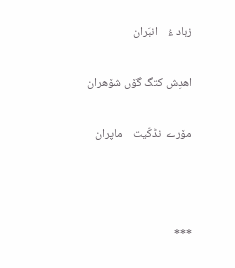زباد ‌ءُ    انبَران

اهدِش کتگ گۆں شۆهران

مۆرے  نڈکّیت    ماپران



***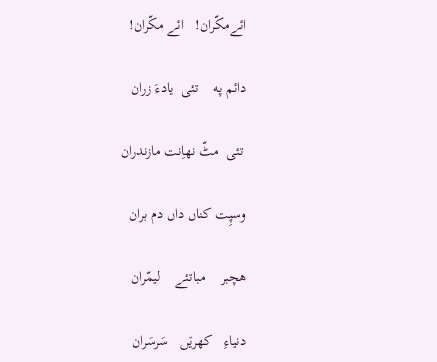ائےمکّران!   ائے مکّران!

دائم په    تئی  یادءَ زران

 تئی  مٹّ نهاِنت مازندران

وسپِت کناں داں دم بران

هچبر    مباتئے    لیمّران

دنیاءِ   کهرێں   سَرسَران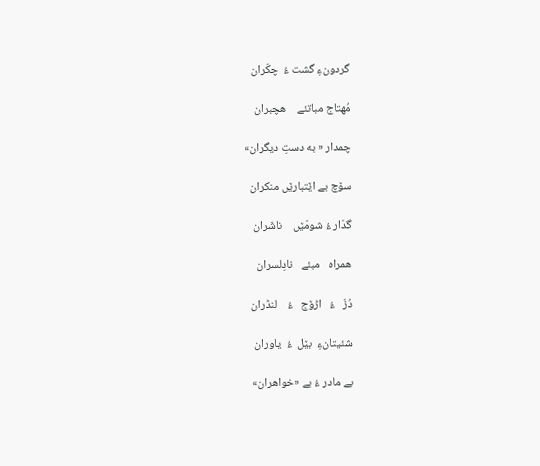گردونءِ گشت ‌ءُ  چکّران

مُهتاج مباتئے    هچبران

چمدار « به دستِ دیگران»

سۆچ بے اێتبارێں منکران

گدّار ‌ءُ شومّێں    ناشَران

همراه   مبئے   نادِلسران

دُزّ   ‌ءُ   اڑۆج   ‌ءُ    لنڈران

شئیتانءِ  بێل  ‌ءُ  یاوران

بے مادر ‌ءُ بے «خواهران»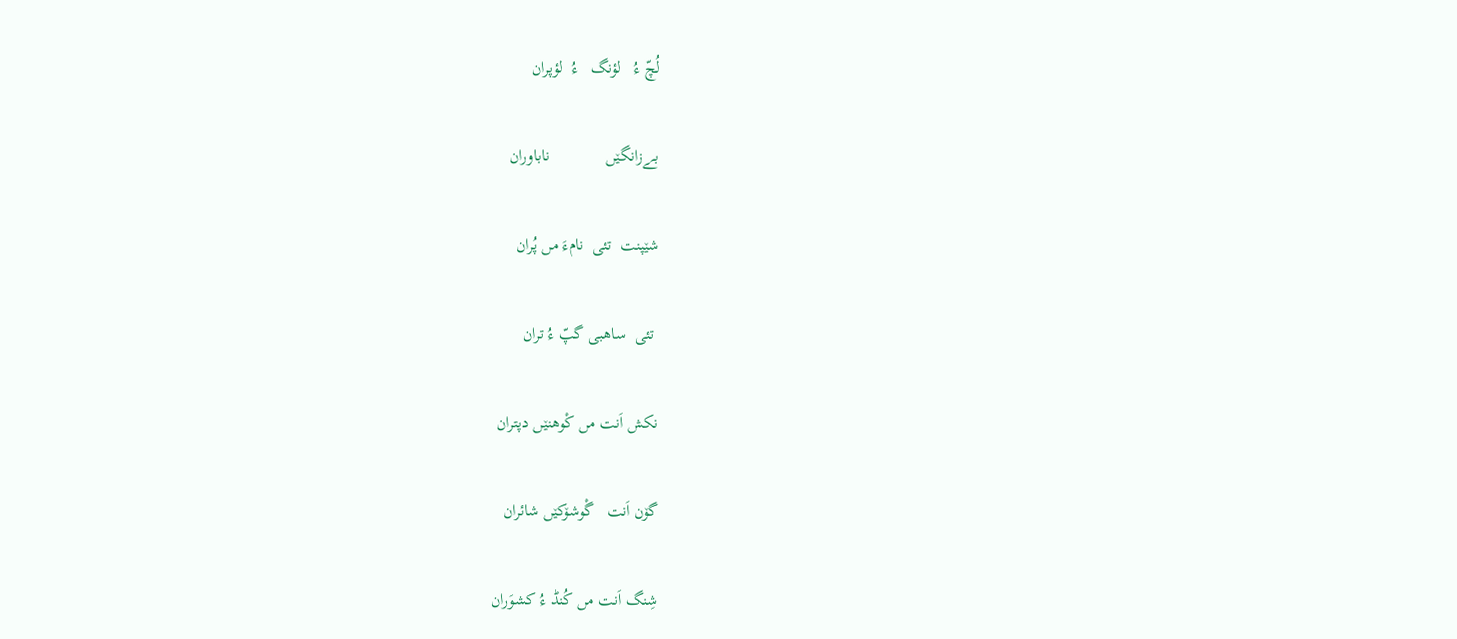لُچّ ‌ءُ   لؤنگ   ‌ءُ  لؤپران

بےزانگێں             ناباوران

شێپنت  تئی  نامءَ مں پُران

 تئی  ساهبی گپّ ‌ءُ تران

نکش اَنت مں کْوهنێں دپتران

گۆن اَنت   گْوشۆکێں شائران

شِنگ اَنت مں کُنڈ ‌ءُ کشوَران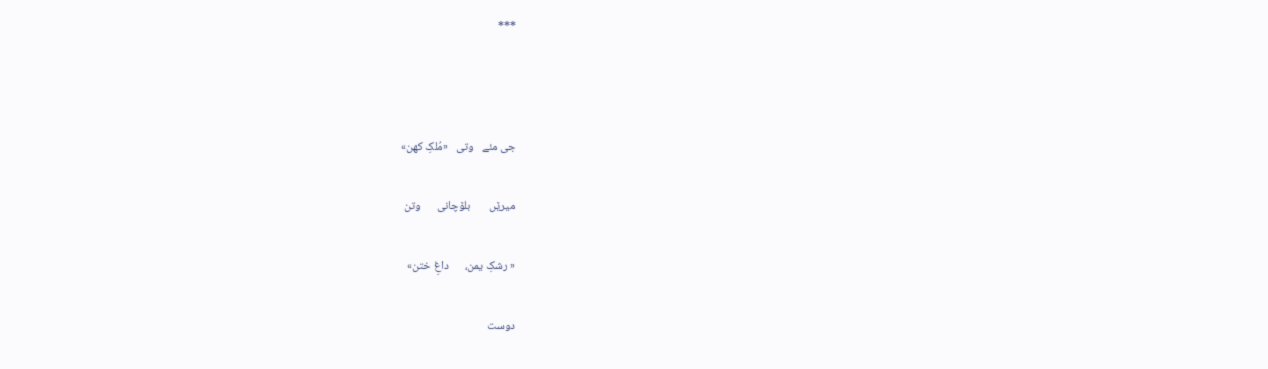***



جی مئے   وتی   «مُلکِ کهن»

میرێں       بلۆچانی      وتن

« رشکِ یمن،      داغِ ختن»

دوست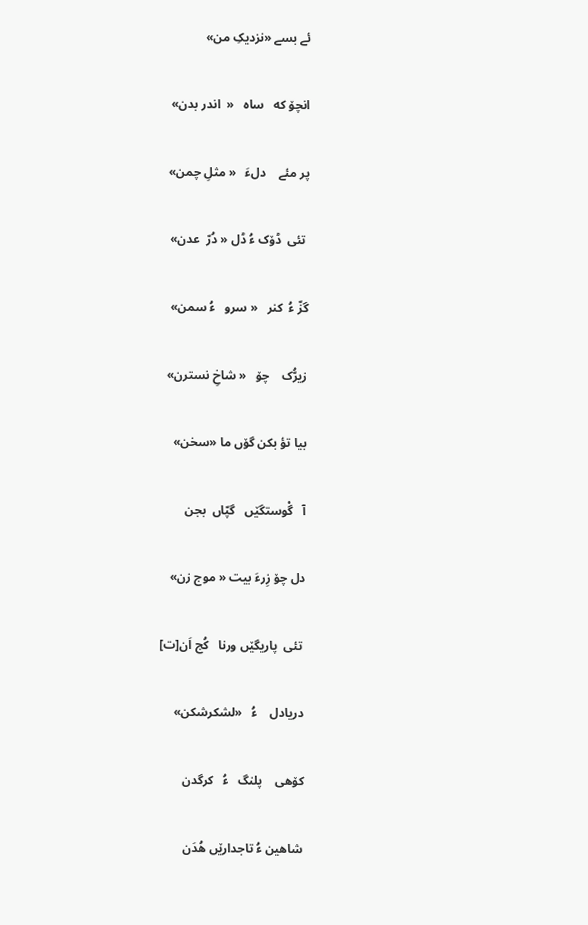ئے بسے «نزدیکِ من»

انچۆ که   ساه   «  اندر بدن»

پر مئے    دلءَ   « مثلِ چمن»

 تئی  ڈۆک ‌ءُ ڈل « دُرّ  عدن»

گزّ ‌ءُ  کنر   « سرو   ‌ءُ سمن»

زیرُّک    چۆ   « شاخِ نسترن»

بیا تؤ بکن گۆں ما «سخن»

آ   گْوستگێں   گپّاں  بجن

دل چۆ زِرءَ بیت « موج زن»

 تئی  پاریگێں ورنا   کُج اَن[ت]

دریادل    ‌ءُ   «لشکرشکن»

کۆهی    پلنگ   ‌ءُ   کرگدن

شاهین ‌ءُ تاجدارێں هُدَن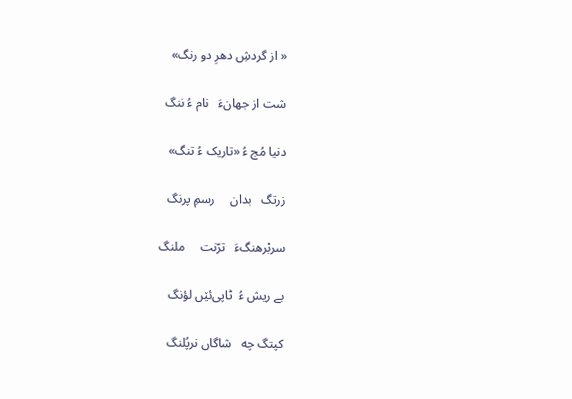« از گردشِ دهرِ دو رنگ»

شت از جهانءَ   نام ‌ءُ ننگ

دنیا مُج ‌ءُ «تاریک ‌ءُ تنگ»

زرتگ   بدان     رسمِ پرنگ

سربْرهنگءَ   ترّنت     ملنگ

بے ریش ‌ءُ  ٹاپی‌ئێں لؤنگ

کپتگ چه   شاگاں نرپُلنگ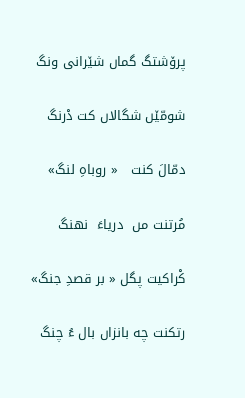پرۆشتگ گماں شێرانی ونگ

شومّێں شگالاں کت دْرنگ

دمّالَ کنت   « روباهِ لنگ»

مُرتنت مں  دریاءَ  نهنگ

کْراکیت پگل « بر قصدِ جنگ»

رتکنت چه بانزاں بال ‌ءُ چنگ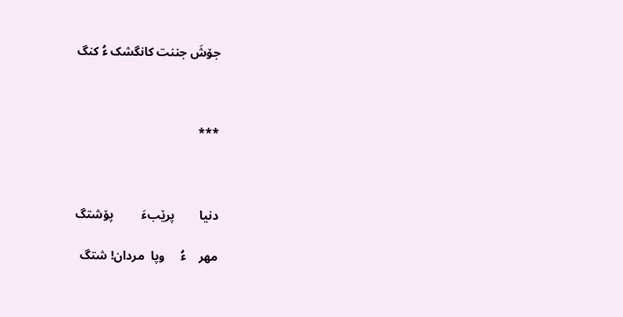جۆشَ جننت کانگشک ‌ءُ کنگ



***



دنیا        پرێبءَ         پۆشتگ

مهر    ‌ءُ     وپا  مردان! شتگ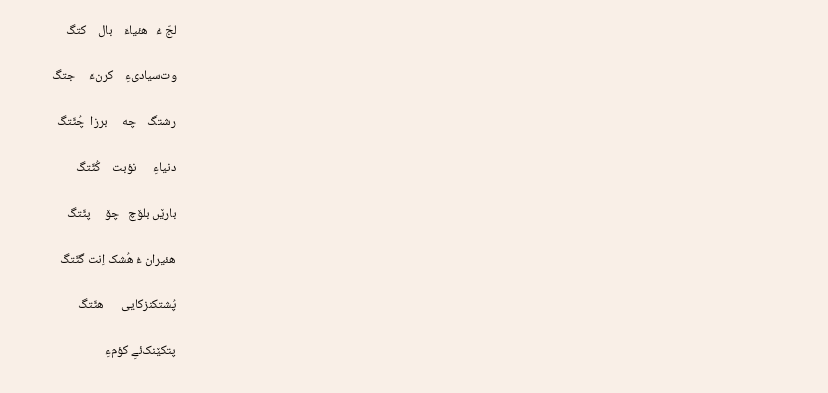لجّ ‌ءُ   هئیاءَ    بال    کتگ

وت‌سیادیءِ    کرنءَ     جتگ

رشتگ    چه     برزا  چُٹّتگ

دنیاءِ      نؤبت    کُٹّتگ

بارێں بلۆچ   چۆ     پٹّتگ

هئیران ‌ءُ هُشک اِنت گٹّتگ

پُشتکنزکایی      هٹّتگ

پتکێنک‌ئےِ کؤمءِ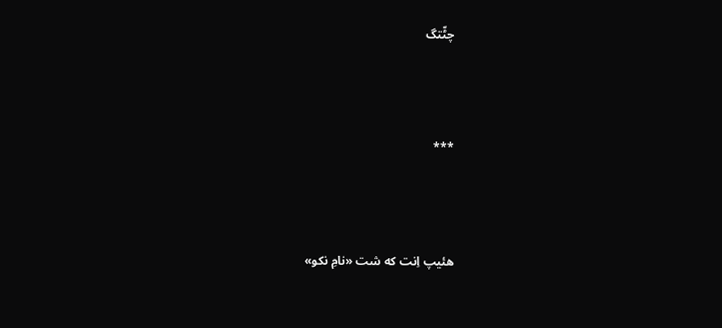چٹّتگ



***



هئیپ اِنت که شت «نامِ نکو»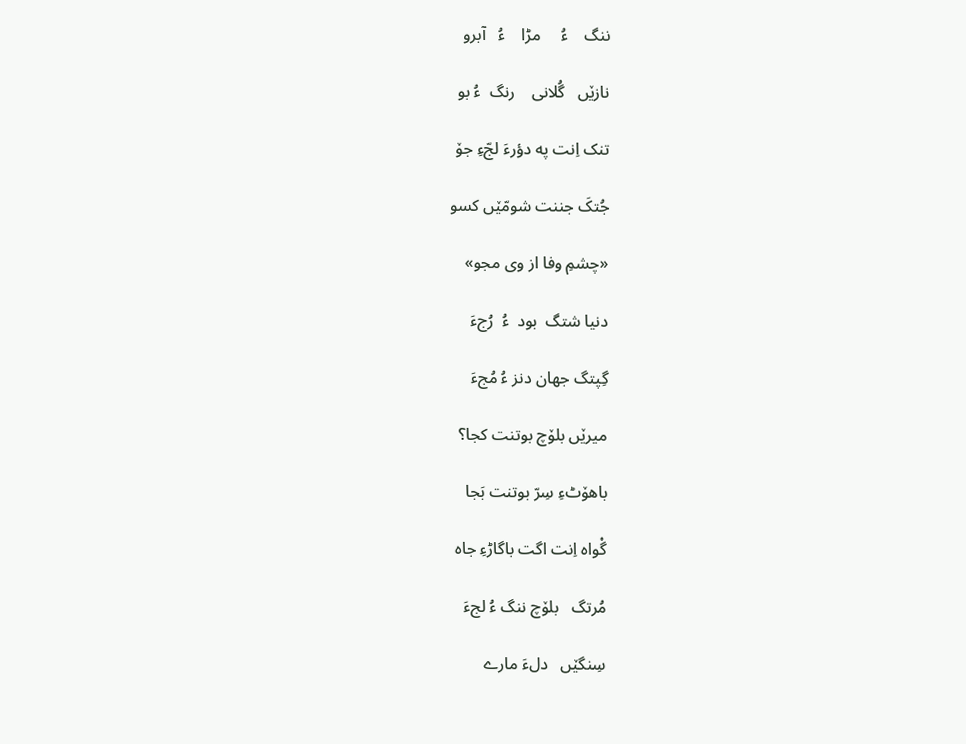ننگ    ‌ءُ     مڑا    ‌ءُ   آبرو

نازێں   گُلانی    رنگ  ‌ءُ بو

تنک اِنت په دؤرءَ لجّءِ جۆ

جُتکَ جننت شومّێں کسو

«چشمِ وفا از وی مجو»

دنیا شتگ  بود  ‌ءُ  رُجءَ

گِپتگ جهان دنز ‌ءُ مُجءَ

میرێں بلۆچ بوتنت کجا؟

باهۆٹءِ سِرّ بوتنت بَجا

گْواه اِنت اگت باگاڑءِ جاه

مُرتگ   بلۆچ ننگ ‌ءُ لجءَ

سِنگێں   دلءَ مارے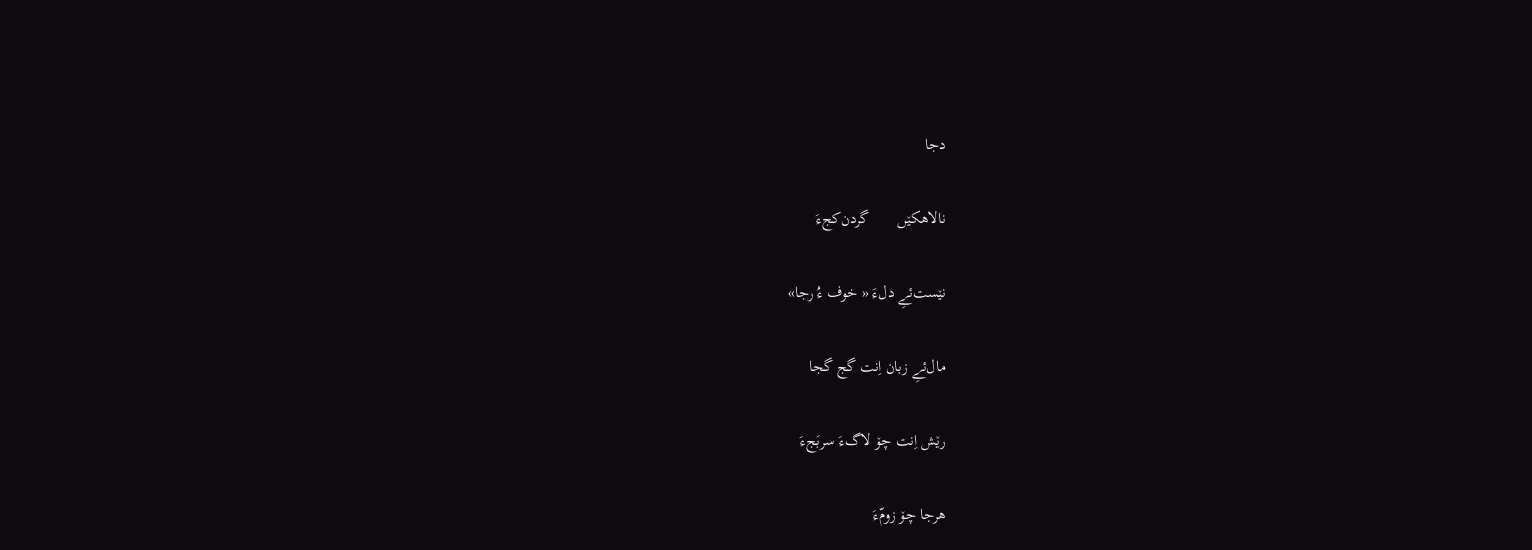دجا

نالاهکێں       گردن‌کجءَ

نێست‌ئےِ دلءَ « خوف ‌ءُ رجا»

مال‌ئےِ زبان اِنت گج گجا

رێش اِنت چۆ لاگءَ سربَجءَ

هرجا چۆ زومّءَ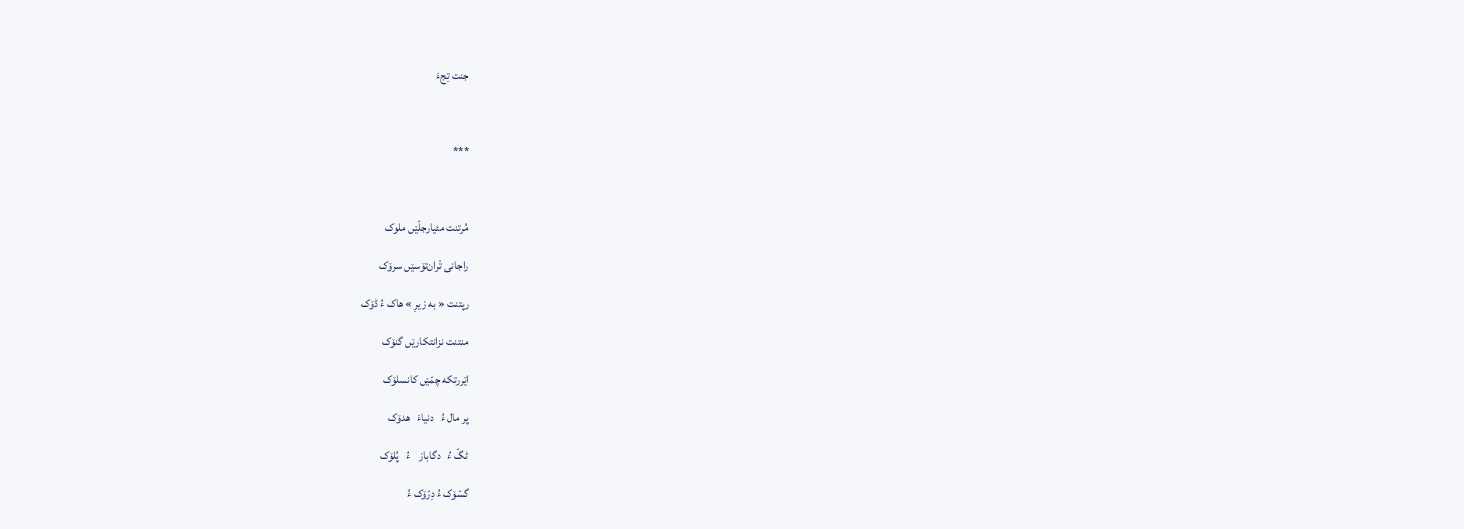جنت تِجءَ



***



مُرتنت مئیارجلّێں ملوک

راجانی تْران‌تۆسێں سرۆک

رپتنت « به زیرِ » هاک ‌ءُ ڈۆک

منتنت نزانتکارێں گنۆک

اێررتکه چمّێں کانسلۆک

پر مال ‌ءُ   دنیاءَ   هدۆک

ٹگّ ‌ءُ   دگاباز    ‌ءُ   پُلۆک

گسّۆک ‌ءُ دِرّۆک ‌ءُ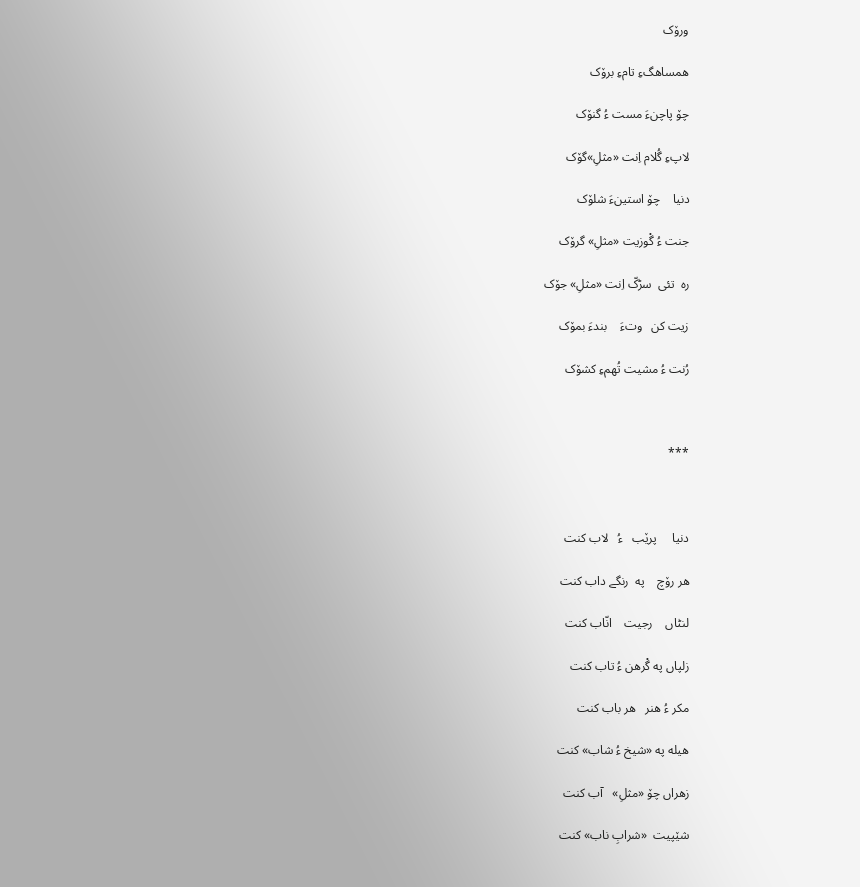ورۆک

همساهگءِ تامءِ برۆک

چۆ پاچنءَ مست ‌ءُ گنۆک

لاپءِ گُلام اِنت «مثلِ»گۆک

دنیا    چۆ استینءَ شلۆک

جنت ‌ءُ گْوزیت «مثلِ» گرۆک

ره  تئی  سڑکّ اِنت «مثلِ» جۆک

زیت کن   وتءَ    بندءَ بمۆک

رُنت ‌ءُ مشیت تُهمءِ کشۆک



***



دنیا     پرێب   ‌ءُ   لاب کنت

هر رۆچ    په  رنگے داب کنت

لنٹاں    رجیت    انّاب کنت

زلپاں په گْرهن ‌ءُ تاب کنت

مکر ‌ءُ هنر   هر باب کنت

هیله په «شیخ ‌ءُ شاب» کنت

زهراں چۆ «مثلِ»   آب کنت

شێپیت  «شرابِ ناب» کنت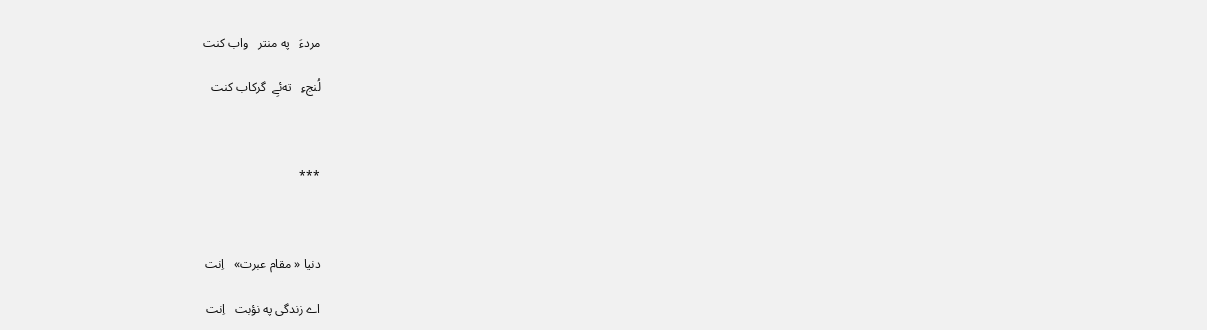مردءَ   په منتر   واب کنت

لُنجءِ   ته‌ئےِ  گرکاب کنت



***



دنیا « مقام عبرت»   اِنت

اے زندگی په نؤبت   اِنت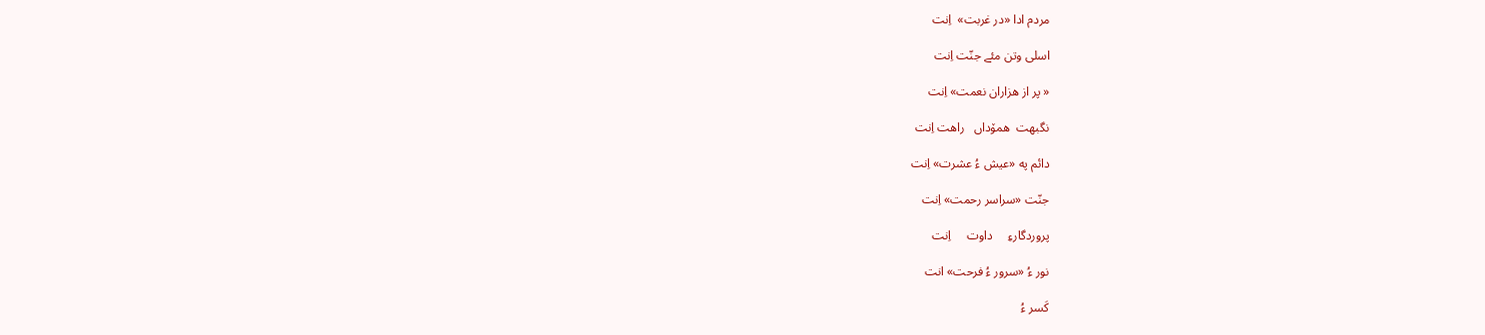مردم ادا «در غربت»  اِنت

اسلی وتن مئے جنّت اِنت

« پر از هزاران نعمت» اِنت

نگبهت  همۆداں   راهت اِنت

دائم په «عیش ‌ءُ عشرت» اِنت

جنّت «سراسر رحمت» اِنت

پروردگارءِ     داوت     اِنت

نور ‌ءُ «سرور ‌ءُ فرحت» انت

کَسر ‌ءُ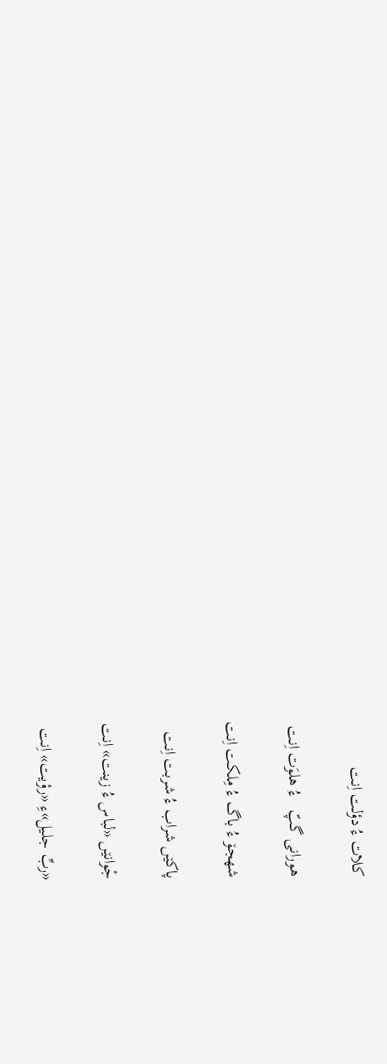کلات ‌ءُ دؤلت اِنت

هورانی گپّ   ‌ءُ هلوَت اِنت

شهجۆ ‌ءُ باگ ‌ءُ مِلکت اِنت

پاکێں شراب ‌ءُ شربت اِنت

جْوانێں «لباس ‌ءُ زینت» اِنت

«ربِّ جلیل»ءِ «رؤیت» اِنت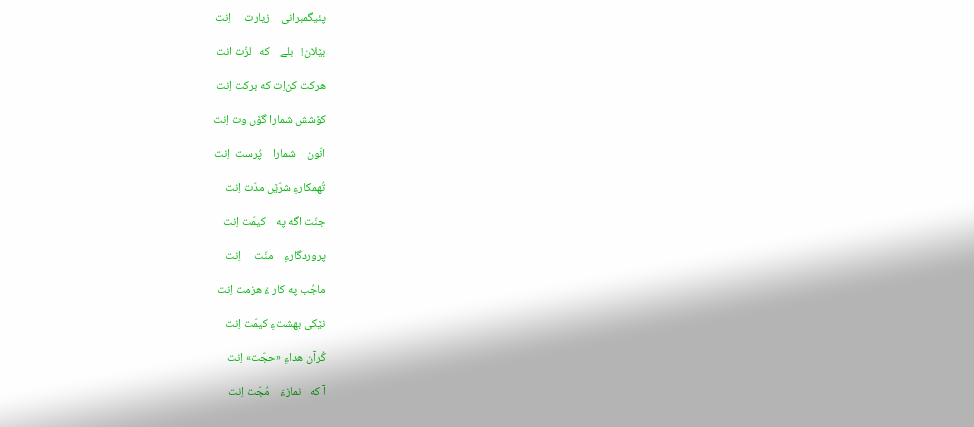پئیگمبرانی    زیارت     اِنت

بێلان!   بلے    که   لزّت انت

هرکت کن‌اِت که برکت اِنت

کۆشش شمارا گۆں وت اِنت

انّون    شمارا    پُرست  اِنت

تُهمکارءِ شرّێں مدّت اِنت

جنّت اگه په    کیمّت اِنت

پروردگارءِ    منّت     اِنت

ماجُب په کار ‌ءُ هزمت اِنت

نێکی بهشتءِ کیمّت اِنت

کُرآن هداءِ «حجّت» اِنت

آ که   نمازءَ    مُجّت اِنت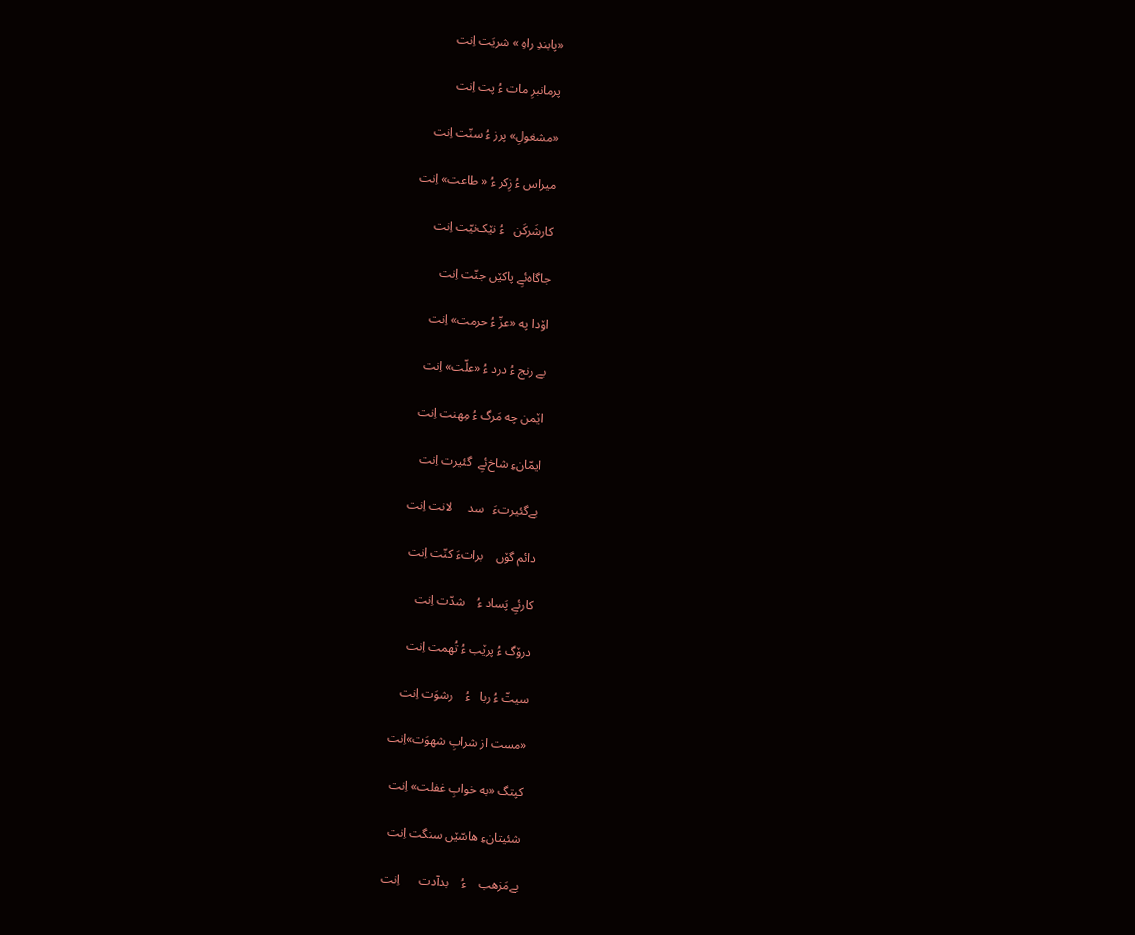«پابندِ راهِ » شریَت اِنت

پرمانبرِ مات ‌ءُ پت اِنت

«مشغولِ» پرز ‌ءُ سنّت اِنت

میراس ‌ءُ زِکر ‌ءُ « طاعت» اِنت

کارشَرکَن   ‌ءُ نێک‌نیّت اِنت

جاگاه‌ئےِ پاکێں جنّت اِنت

اۆدا په «عزّ ‌ءُ حرمت» اِنت

بے رنج ‌ءُ درد ‌ءُ «علّت» اِنت

اێمن چه مَرگ ‌ءُ مِهنت اِنت

ایمّانءِ شاخ‌ئےِ  گئیرت اِنت

بےگئیرتءَ   سد     لانت اِنت

دائم گۆں    براتءَ کنّت اِنت

کارئےِ پَساد ‌ءُ    شدّت اِنت

درۆگ ‌ءُ پرێب ‌ءُ تُهمت اِنت

سیتّ ‌ءُ ربا   ‌ءُ    رشوَت اِنت

«مست از شرابِ شهوَت»اِنت

کپتگ «به خوابِ غفلت» اِنت

شئیتانءِ هاسّێں سنگت اِنت

بےمَزهب    ‌ءُ    بدآدت      اِنت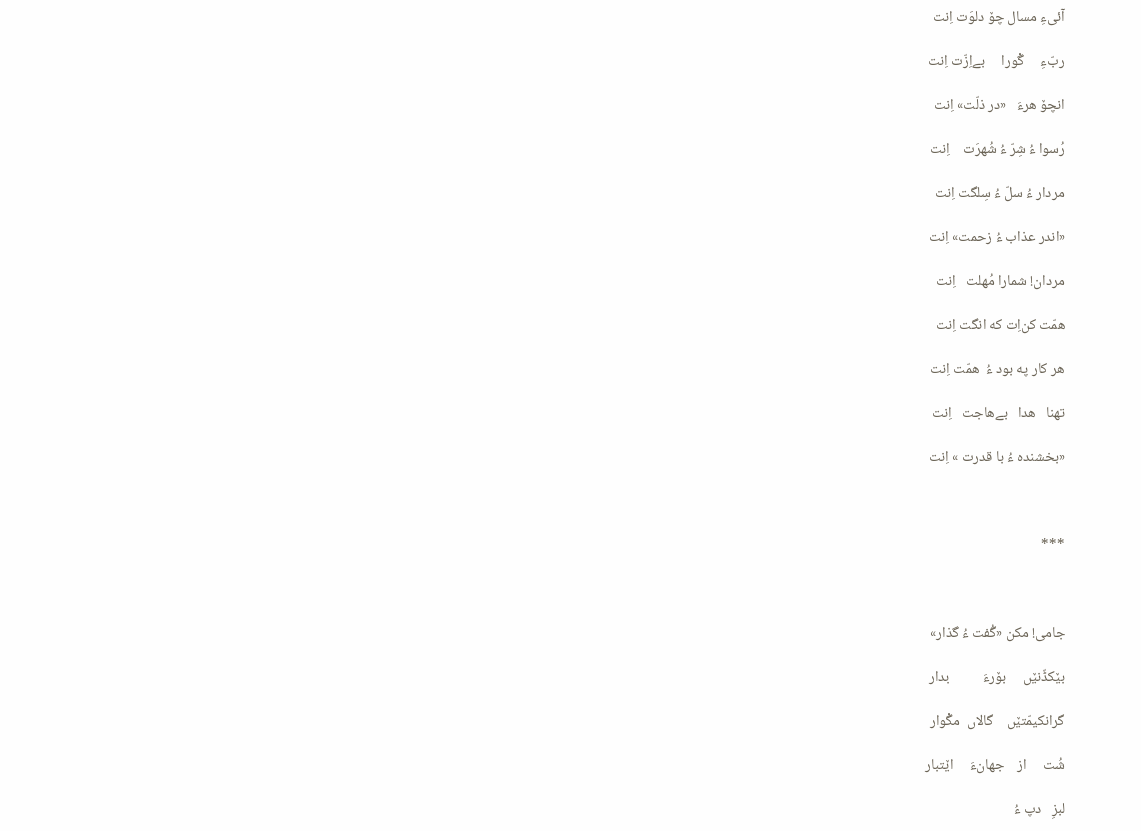آئیءِ مسال چۆ دلوَت اِنت

ربّءِ     گْورا     بےاِزّت اِنت

انچۆ هرءَ   «در ذلّت» اِنت

رُسوا ‌ءُ شِرّ ‌ءُ شُهرَت    اِنت

مردار ‌ءُ سلّ ‌ءُ سِلگت اِنت

«اندر عذاب ‌ءُ زحمت» اِنت

مردان! شمارا مُهلت   اِنت

همّت کن‌اِت که انگت اِنت

هر کار په بود ‌ءُ  همّت اِنت

تهنا   هدا   بےهاجت   اِنت

«بخشنده ‌ءُ با قدرت » اِنت



***



جامی! مکن «گُفت ‌ءُ گذار»

بێکڈّنێں     بۆرءَ          بدار

گرانکیمّتێں    گالاں  مگْوار

شُت     از    جهانءَ     اێتبار

لبزِ   دپ ‌ءُ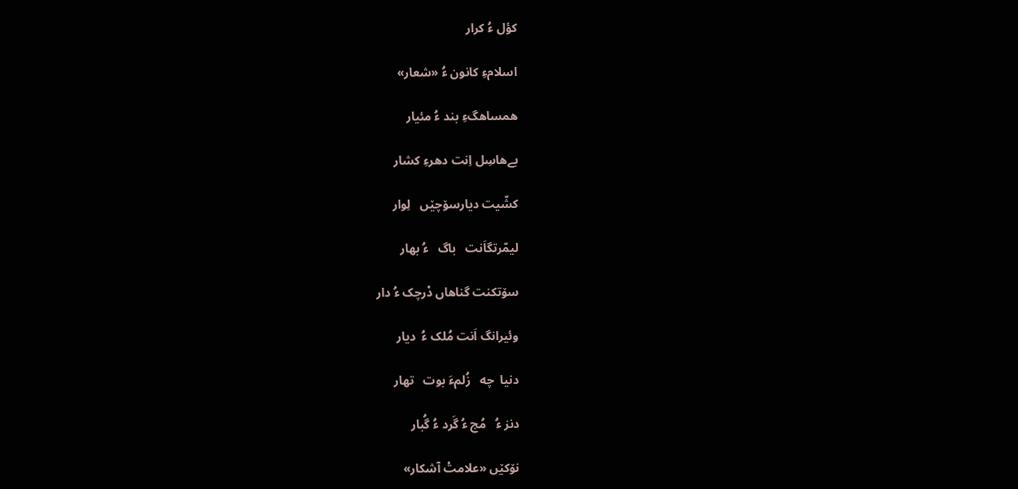کؤل ‌ءُ کرار

اسلامءِ کانون ‌ءُ «شعار»

همساهگءِ بند ‌ءُ مئیار

بےهاسِل اِنت دهرءِ کشار

کشّیت دیارسۆچێں   لِوار

لیمّرتگاَنت   باگ   ‌ءُ بهار

سۆتکنت گناهاں دْرچک ‌ءُ دار

وئیرانگ اَنت مُلک ‌ءُ  دیار

دنیا  چه   زُلمءَ بوت   تهار

دنز ‌ءُ   مُج ‌ءُ گَرد ‌ءُ گُبار

نۆکێں «علامتْ آشکار»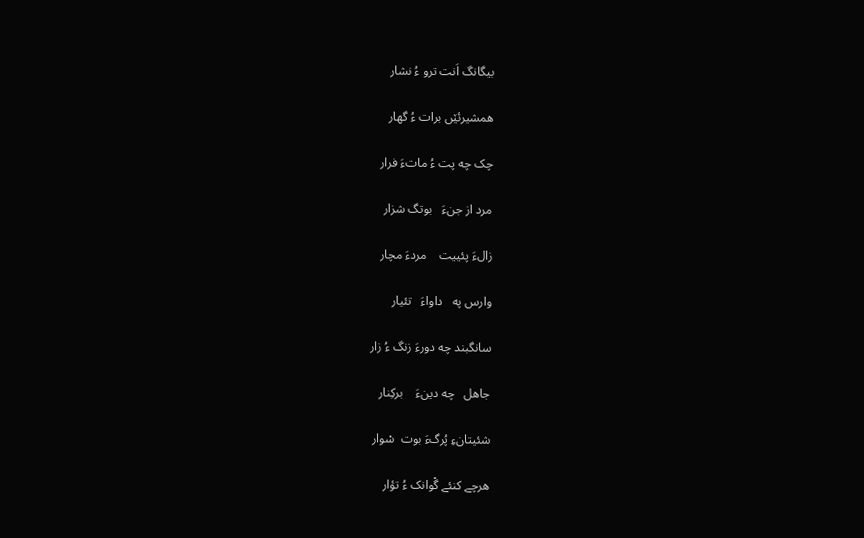بیگانگ اَنت ترو ‌ءُ نشار

همشیرئێں برات ‌ءُ گهار

چک چه پت ‌ءُ ماتءَ فرار

مرد از جنءَ   بوتگ شزار

زالءَ پئییت    مردءَ مچار

وارس په   داواءَ   تئیار

سانگبند چه دورءَ زنگ ‌ءُ زار

جاهل   چه دینءَ    برکِنار

شئیتانءِ پُرگءَ بوت  سْوار

هرچے کنئے گْوانک ‌ءُ تؤار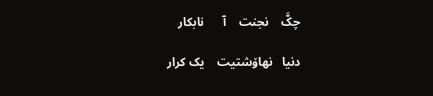چکَّ    نجنت    آ      نابکار

دنیا   نهاۆشتیت    یک کرار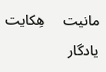مانیت     هِکایت     یادگار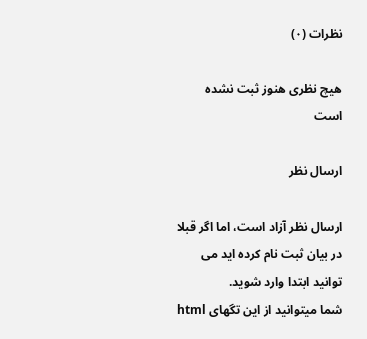نظرات (۰)

هیچ نظری هنوز ثبت نشده است

ارسال نظر

ارسال نظر آزاد است، اما اگر قبلا در بیان ثبت نام کرده اید می توانید ابتدا وارد شوید.
شما میتوانید از این تگهای html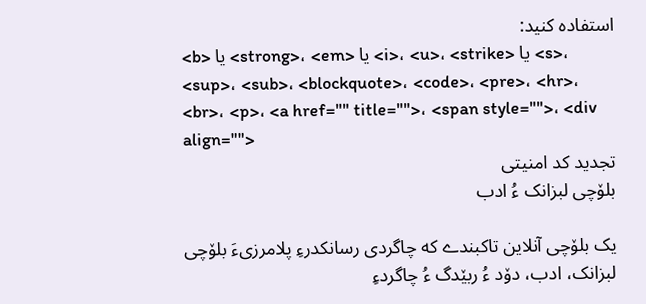استفاده کنید:
<b> یا <strong>، <em> یا <i>، <u>، <strike> یا <s>، <sup>، <sub>، <blockquote>، <code>، <pre>، <hr>، <br>، <p>، <a href="" title="">، <span style="">، <div align="">
تجدید کد امنیتی
بلۆچی لبزانک ‌ءُ ادب

یک بلۆچی آنلاین تاکبندے که چاگردی رسانکدرءِ پلامرزیءَ بلۆچی لبزانک، ادب، دۆد ‌ءُ ربێدگ ‌ءُ چاگرد‌ءِ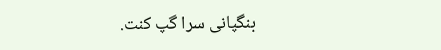بنگپانی سرا گپ کنت.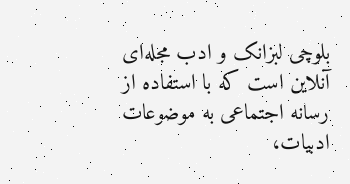بلوچی لبزانک و ادب مجله‌ای آنلاین است که با استفاده از رسانه اجتماعی به موضوعات ادبیات،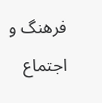فرهنگ و اجتماع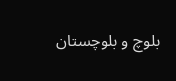بلوچ و بلوچستان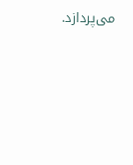می‌پردازد.